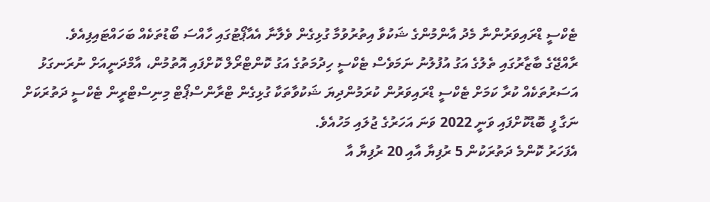ޓެކްސީ ޑްރައިވަރުންނާ މެދު އާންމުންގެ ޝަކުވާ އިތުރުވުމާ ގުޅިގެން ވެލާނާ އެއާޕޯޓުގައި ހާއްސަ ބޯޑުތަކެއް ބަހައްޓައިފިއެވެ.
ރާއްޖޭގެ ބާޒާރުގައި ތެލުގެ އަގު އުފުލުނު ނަމަވެސް ޓެކްސީ ހިދުމަތުގެ އަގު ކޮންޓްރޯލް ކޮށްފައި އޮތުމުން، އާމްދަނީއަށް ނުރަނގަޅު އަސަރުތަކެއް ކުރާ ކަމަށް ޓެކްސީ ޑްރައިވަރުން ކުރަމުންދިޔަ ޝަކުވާތަކާ ގުޅިގެން ޓްރާންސްޕޯޓް މިނިސްޓްރީން ޓެކްސީ ދަތުރަކަށް ނަގާ ފީ ބޮޑުކޮށްފައި ވަނީ 2022 ވަނަ އަހަރުގެ ޖުލައި މަހުއެވެ.
އެފަހަރު ކޮންމެ ދަތުރަކުން 5 ރުފިޔާ އާއި 20 ރުފިޔާ އާ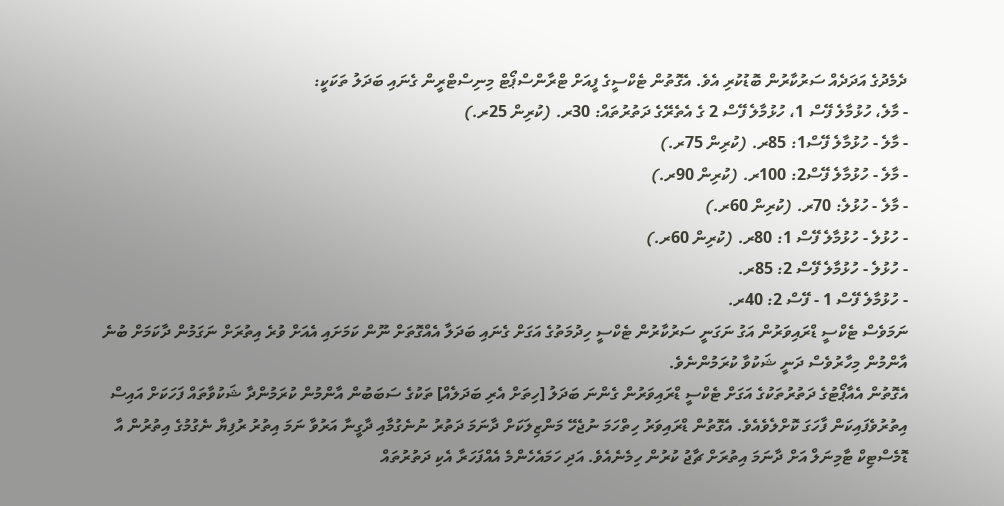ދެމެދުގެ އަދަދެއް ސަރުކާރުން ބޮޑުކުރި އެވެ. އެގޮތުން ޓެކްސީގެ ފީއަށް ޓްރާންސްޕޯޓް މިނިސްޓްރީން ގެނައި ބަދަލު ތަކަކީ:
- މާލެ، ހުޅުމާލެ ފޭސް 1، ހުޅުމާލެ ފޭސް 2 ގެ އެތެރޭގެ ދަތުރުތައް: 30ރ. (ކުރިން 25ރ.)
- މާލެ - ހުޅުމާލެ ފޭސް1: 85ރ. (ކުރިން 75ރ.)
- މާލެ - ހުޅުމާލެ ފޭސް2: 100ރ. (ކުރިން 90ރ.)
- މާލެ - ހުޅުލެ: 70ރ. (ކުރިން 60ރ.)
- ހުޅުލެ - ހުޅުމާލެ ފޭސް 1: 80ރ. (ކުރިން 60ރ.)
- ހުޅުލެ - ހުޅުމާލެ ފޭސް 2: 85ރ.
- ހުޅުމާލެ ފޭސް 1 - ފޭސް 2: 40ރ.
ނަމަވެސް ޓެކްސީ ޑްރައިވަރުން އަގު ނަގަނީ ސަރުކާރުން ޓެކްސީ ހިދުމަތުގެ އަގަށް ގެނައި ބަދަލާ އެއްގޮތަށް ނޫން ކަމަށައި އެއަށް ވުރެ އިތުރަށް ނަގަމުން ދާކަމަށް ބުނެ އާންމުން މިހާރުވެސް ދަނީ ޝަކުވާ ކުރަމުންނެވެ.
އެގޮތުން އެއާޕޯޓުގެ ދަތުރުތަކުގެ އަގަށް ޓެކްސީ ޑްރައިވަރުން ގެންނަ ބަދަލު [ހިތަށް އެރި ބަދަލެއް] ތަކުގެ ސަބަބުން އާންމުން ކުރަމުންދާ ޝަކުވާތައް ފަހަކަށް އައިސް އިތުރުވެފައިކަން ފާހަގަ ކޮށްލެވެއެވެ. އެގޮތުން ޑްރައިވަރު ހިތްހަމަ ނުޖެހޭ މަންޒިލަކަށް ދާނަމަ ދަތުރު ނުނެގުމާއި ދާގީނާ އަރުވާ ނަމަ އިތުރު ރުފިޔާ ނެގުމުގެ އިތުރުން އާ ޑޮމެސްޓިކް ޓާމިނަލް އަށް ދާނަމަ އިތުރަށް ޗާޖު ކުރުން ހިމެނެއެވެ. އަދި ހަމައެހެންމެ އެއްފަހަރާ އެކި ދަތުރުތައް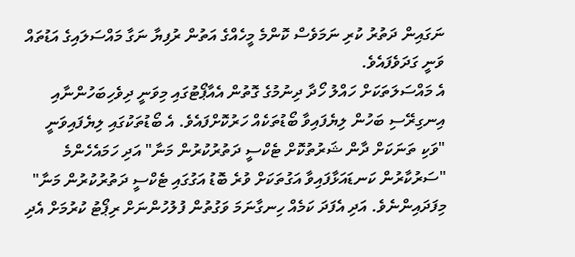ނަގައިން ދަތުރު ކުރި ނަމަވެސް ކޮންމެ މީހެއްގެ އަތުން ރުފިޔާ ނަގާ މައްސަލައިގެ އަޑުތައް ވަނީ ގަދަވެފައެވެ.
އެ މައްސަލަތަކަށް ހައްލު ހޯދާ ދިނުމުގެ ގޮތުން އެއާޕޯޓުގައި މިވަނީ ދިވެހިބަހުންނާއި އިނގިރޭސި ބަހުން ލިޔެފައިވާ ބޯޑުތަކެއް ހަރުކޮށްފައެވެ. އެ ބޯޑުތަކުގައި ލިޔެފައިވަނީ "ވަކި ތަނަކަށް ދާން ޝަރުތުކޮށް ޓެކްސީ ދަތުރުކުރުން މަނާ" އަދި ހަމައެހެންމެ "ސަރުކާރުން ކަނޑައަޅާފައިވާ އަގުތަކަށް ވުރެ ބޮޑު އަގުގައި ޓެކްސީ ދަތުރުކުރުން މަނާ" މިފަދައިންނެވެ. އަދި އެފަދަ ކަމެއް ހިނގާނަމަ ވަގުތުން ފުލުހުންނަށް ރިޕޯޓު ކުރުމަށް އެދި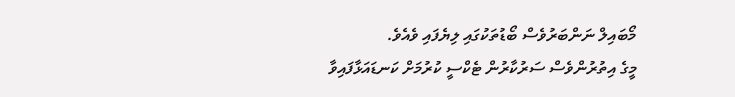މޯބައިލް ނަންބަރުވެސް ބޯޑުތަކުގައި ލިޔެފައި ވެއެވެ.
މީގެ އިތުރުންވެސް ސަރުކާރުން ޓެކްސީ ކުރުމަށް ކަނޑައަޅާފައިވާ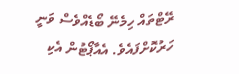ރޭޓްތައް ހިމެނޭ ބޯޑެއްވެސް ވަނީ ހަރުކޮށްފައެވެ. އެއާޕޯޓުން އެކި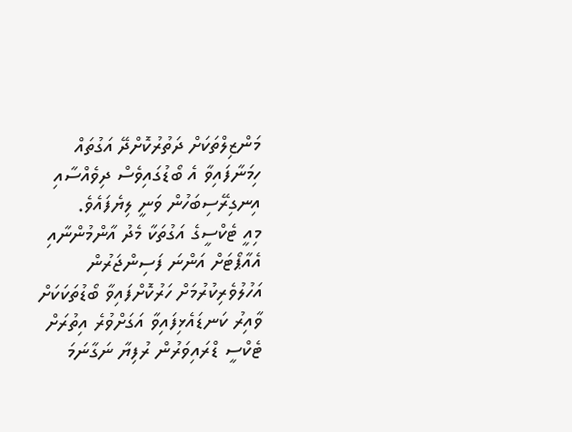މަންޒިލްތަކަށް ދަތުރުކޮށްދޭ އަގުތައް ހިމަނާފައިވާ އެ ބޯޑުގައިވެސް ދިވެއްސާއި އިނގިރޭސިބަހުން ވަނީ ލިޔެފައެވެ.
މިއީ ޓެކްސީގެ އަގުތަކާ މެދު އާންމުންނާއި އެއާޕޯޓަށް އަންނަ ފަސިންޖަރުން އަހުލުވެރިކުރުމަށް ހަރުކޮށްފައިވާ ބޯޑުތަކަކަށް ވާއިރު ކަނޑައެޅިފައިވާ އަގަށްވުރެ އިތުރަށް ޓެކްސީ ޑްރައިވަރުން ރުފިޔާ ނަގާނަމަ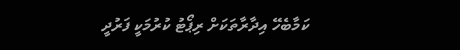ކަމާބެހޭ އިދާރާތަކަށް ރިޕޯޓު ކުރުމަކީ ފަރުދީ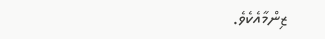ޒިންމާއެކެވެ.